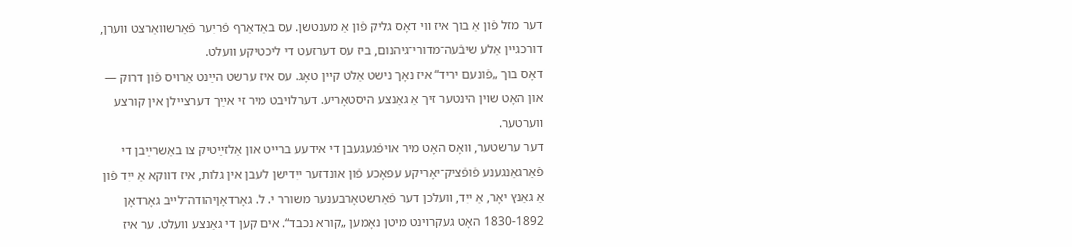דער מזל פֿון אַ בוך איז װי דאָס גליק פֿון אַ מענטשן. עס באַדאַרף פֿריִער פֿאַרשװאַרצט װערן, דורכגײן אַלע שיבֿעה־מדורי־גיהנום, ביז עס דערזעט די ליכטיקע װעלט.
דאָס בוך „פֿונעם יריד“ איז נאָך נישט אַלט קײן טאָג. עס איז ערשט הײַנט אַרױס פֿון דרוק ― און האָט שױן הינטער זיך אַ גאַנצע היסטאָריע. דערלױבט מיר זי אײַך דערצײלן אין קורצע װערטער.
דער ערשטער, װאָס האָט מיר אױפֿגעגעבן די אידעע ברײט און אַלזײַטיק צו באַשרײַבן די פֿאַרגאַנגענע פֿופֿציק־יאָריקע עפּאָכע פֿון אונדזער ייִדישן לעבן אין גלות, איז דװקא אַ ייִד פֿון אַ גאַנץ יאָר, אַ ייִד, װעלכן דער פֿאַרשטאָרבענער משורר י. ל. גאָרדאָןיהודה־לײב גאָרדאָן 1830-1892 האָט געקרױנט מיטן נאָמען „קורא נכבד“. אים קען די גאַנצע װעלט. ער איז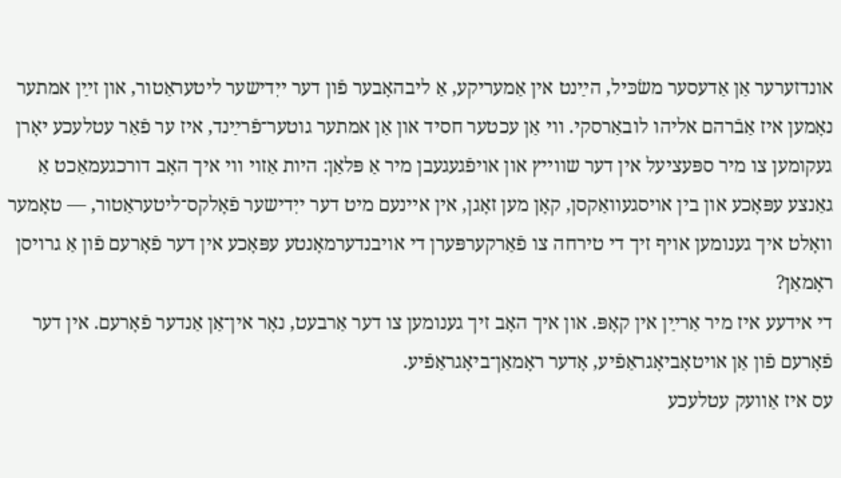אונדזערער אַן אַדעסער משׂכּיל, הײַנט אין אַמעריקע, אַ ליבהאָבער פֿון דער ייִדישער ליטעראַטור, און זײַן אמתער נאָמען איז אַבֿרהם אליהו לובאַרסקי. װי אַן עכטער חסיד און אַן אמתער גוטער־פֿרײַנד, איז ער פֿאַר עטלעכע יאָרן געקומען צו מיר ספּעציעל אין דער שװײץ און אױפֿגעגעבן מיר אַ פּלאַן: היות אַזױ װי איך האָב דורכגעמאַכט אַ גאַנצע עפּאָכע און בין אױסגעװאַקסן, קאָן מען זאָגן, אין אײנעם מיט דער ייִדישער פֿאָלקס־ליטעראַטור, ― טאָמער װאָלט איך גענומען אױף זיך די טירחה צו פֿאַרקערפּערן די אױבנדערמאָנטע עפּאָכע אין דער פֿאָרעם פֿון אַ גרױסן ראָמאַן?
די אידעע איז מיר אַרײַן אין קאָפּ. און איך האָב זיך גענומען צו דער אַרבעט, נאָר אין־אַן אַנדער פֿאָרעם. אין דער פֿאָרעם פֿון אַן אױטאָביאָגראַפֿיע, אָדער ראָמאַן־ביאָגראַפֿיע.
עס איז אַװעק עטלעכע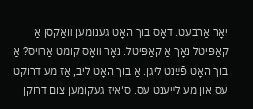יאָר אַרבעט. דאָס בוך האָט גענומען װאַקסן אַ קאַפּיטל נאָך אַ קאַפּיטל. נאָר װאָס קומט אַרױס? אַ בוך האָט פֿײַנט ליגן. אַ בוך האָט ליב, אַז מע דרוקט עס און מע לײענט עס. ס'איז געקומען צום דרוקן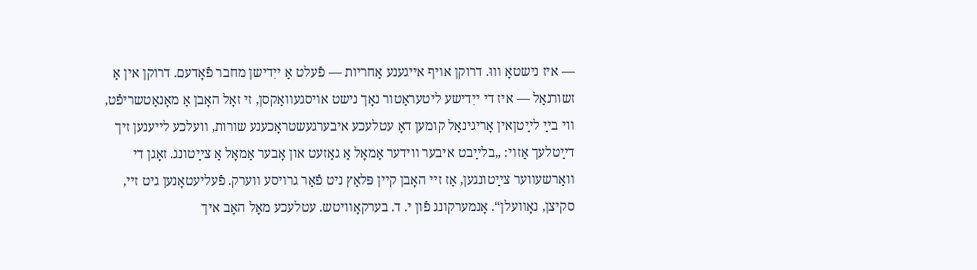― איז נישטאָ װוּ. דרוקן אױף אײגענע אַחריות ― פֿעלט אַ ייִדישן מחבר פֿאָדעם. דרוקן אין אַ זשורנאַל ― איז די ייִדישע ליטעראַטור נאָך נישט אױסגעװאַקסן, זי זאָל האָבן אַ מאָנאַטשריפֿט, װי בײַ לײַטןאין אָריגינאַל קומען דאָ עטלעכע איבערגעשטראָכענע שורות, װעלכע לײענען זיך דײַטלעך אַזױ: „בלײַבט איבער װידער אַמאָל אַ גאַזעט און אָבער אַמאָל אַ צײַטונג. זאָגן די װאַרשעװער צײַטונגען, אַז זײ האָבן קײן פּלאַץ ניט פֿאַר גרױסע װערק. פֿעליעטאָנען גיט זײ, סקיצן, נאָװעלן“. אָנמערקונג פֿון י. ד. בערקאָװיטש. עטלעכע מאָל האָב איך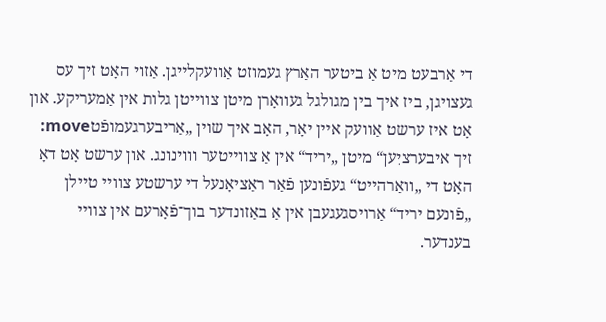די אַרבעט מיט אַ ביטער האַרץ געמוזט אַװעקלײגן. אַזױ האָט זיך עס געצױגן, ביז איך בין מגולגל געװאָרן מיטן צװײטן גלות אין אַמעריקע. און אָט איז ערשט אַװעק אײן יאָר, האָב איך שױן „אַריבערגעמופֿטmove: זיך איבערציִען“ מיטן „יריד“ אין אַ צװײטער װױנונג. און ערשט אָט דאָ האָט די „װאַרהײט“ געפֿונען פֿאַר ראַציאָנעל די ערשטע צװײ טײלן „פֿונעם יריד“ אַרױסגעגעבן אין אַ באַזונדער בוך־פֿאָרעם אין צװײ בענדער.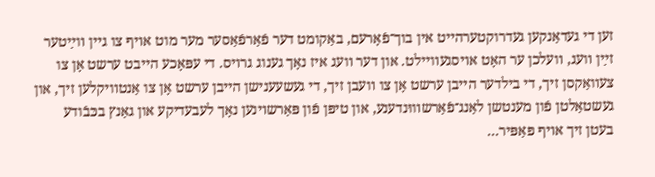זען די געדאַנקען געדרוקטערהײט אין בוך־פֿאָרעם, באַקומט דער פֿאַרפֿאַסער מער מוט אױף צו גײן װײַטער זײַן װעג, װעלכן ער האָט אױסגעװײלט. און דער װעג איז נאָך גענוג גרױס. די עפּאָכע הײבט ערשט אָן צו צעװאַקסן זיך, די בילדער הײבן ערשט אָן צו װעבן זיך, די געשעענישן הײבן ערשט אָן צו אַנטװיקלען זיך, און געשטאַלטן פֿון מענטשן לאַנג־פֿאַרשװוּנדענע, און טיפּן פֿון פּאַרשױנען נאָך לעבעדיקע און גאַנץ בכּבֿודע בעטן זיך אױף פּאַפּיר…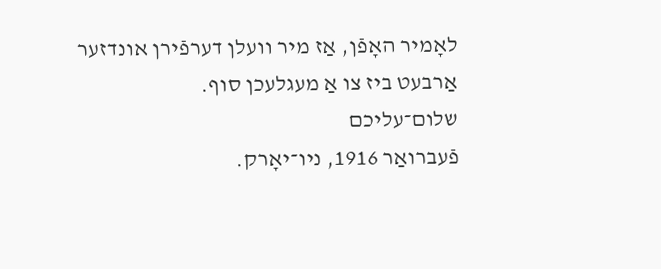לאָמיר האָפֿן, אַז מיר װעלן דערפֿירן אונדזער אַרבעט ביז צו אַ מעגלעכן סוף.
שלום־עליכם
פֿעברואַר 1916, ניו־יאָרק.